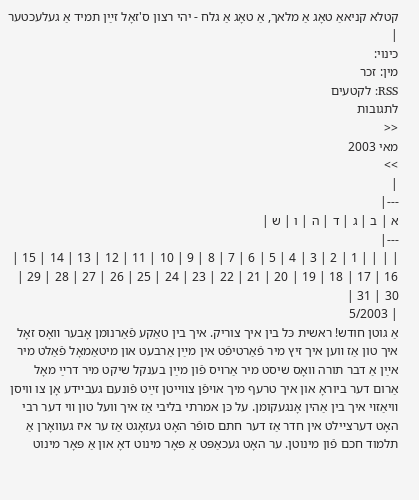קטלא קניאאַ טאָג אַ מלאך, אַ טאָג אַ גלח - יהי רצון ס'זאָל זײַן תמיד אַ געלעכטער |
כינוי:
מין: זכר
RSS: לקטעים
לתגובות
<<
מאי 2003
>>
|
---|
א | ב | ג | ד | ה | ו | ש |
---|
| | | | 1 | 2 | 3 | 4 | 5 | 6 | 7 | 8 | 9 | 10 | 11 | 12 | 13 | 14 | 15 | 16 | 17 | 18 | 19 | 20 | 21 | 22 | 23 | 24 | 25 | 26 | 27 | 28 | 29 | 30 | 31 |
| 5/2003
אַ גוטן חודש! ראשית כּל בין איך צוריק. איך בין טאַקע פֿאַרנומן אָבער װאָס זאָל איך טון אַז װען איך זיץ מיר פֿאַרטיפֿט אין מײַן אַרבעט און מיטאַמאָל פֿאַלט מיר אײַן אַ דבר תורה װאָס שיסט מיר אַרױס פֿון מײַן בענקל שיקט מיר דרײַ מאָל אַרום דער ביוראָ און איך טרעף מיך אױפֿן צװײטן זײַט פֿונעם געבײדע אָן צו װיסן װיאַזױ איך בין אַהין אָנגעקומן. על כּן אמרתי בליבי אַז איך װעל טון װי דער רבי האָט דערצײלט אין חדר אַז דער חתם סופֿר האָט געזאָגט אַז ער איז געװאָרן אַ תלמוד חכם פֿון מינוטן. ער האָט געכאַפּט אַ פּאָר מינוט דאָ און אַ פּאָר מינוט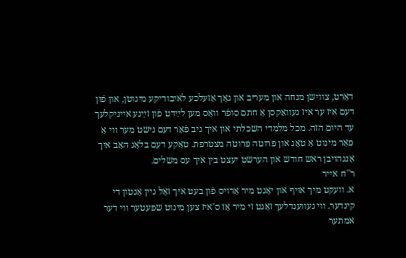דאָרט, צװישן מנחה און מעריב און נאָך אַזעלכע לאיבודיקע מינוטן, און פֿון דעם איז ער איז געװאַקסן אַ חתם סופֿר װאָס מען לײַדט פֿון זײַנע אײניקלעך עד היום הזה. מכל מלמדי השכלתי און איך גיב פֿאַר דעם נישט מער װי אַ פּאָר מינוט אַ טאָג און פּרוטה פּרוטה מצטרפת. טאַקע דעם בלאָג האָב איך אָנגהױבן ראש חודש און הערשט יעצט בין איך עס משלים.
ר''ח אייר
א. װעקט מיך אױף און יאָגט מיר אַרױס פֿון בעט איך זאָל גײן אָנטון די קינדער. װי געװענדלעך זאָגט זי מיר אַז ס'איז צען מינוט שפּעטער װי דער אמתער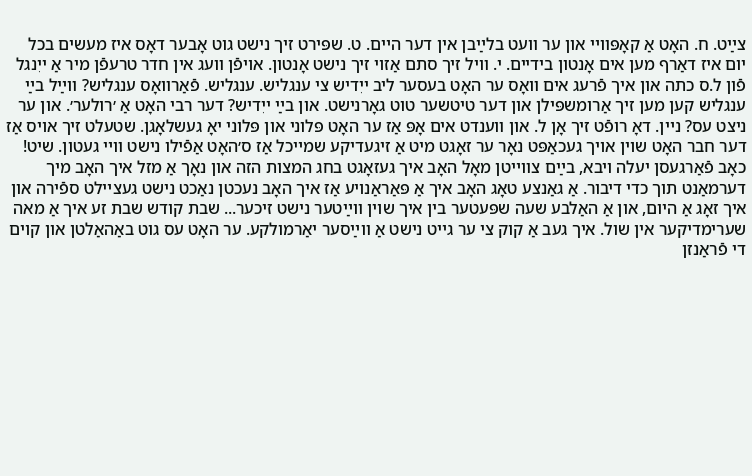צײַט. ח. האָט אַ קאָפּװײ און ער װעט בלײַבן אין דער הײם. ט. שפּירט זיך נישט גוט אָבער דאָס איז מעשים בכל יום איז דאַרף מען אים אָנטון בידיים. י. װיל זיך סתם אַזױ זיך נישט אָנטון. אױפֿן װעג אין חדר טרעפֿן מיר אַ ייִנגל פֿון ל.ס כתה און איך פֿרעג אים װאָס ער האָט בעסער ליב ייִדיש צי ענגליש. ענגליש. פֿאַרװאָס ענגליש? װײַל בײַ ענגליש קען מען זיך אַרומשפּילן און דער טיטשער טוט גאָרנישט. און בײַ ייִדיש? דער רבי האָט אַ ׳רולער׳. און ער ניצט עס? נײן. דאָ רופֿט זיך אָן ל. און װענדט אים אָפּ אַז ער האָט פּלוני און פּלוני יאָ געשלאָגן. שטעלט זיך אױס אַז דער חבר האָט שױן אױך געכאַפּט נאָר ער זאָגט מיט אַ זיגעדיקע שמײכל אַז ס׳האָט אַפֿילו נישט װײ געטון. שיט! כאָב פֿאַרגעסן יעלה ויבא, בײַם צװײטן מאָל האָב איך געזאָגט בחג המצות הזה און נאָך אַ מזל איך האָב מיך דערמאַנט תוך כדי דיבור. אַ גאַנצע טאָג האָב איך אַ פּאַראַנױע אַז איך האָב נעכטן נאַכט נישט געצײלט ספֿירה און איך זאָג אַ היום, און אַ האַלבע שעה שפּעטער בין איך שױן װײַטער נישט זיכער... שבת קודש שבת זע איך אַ מאה שערימדיקער אין שול. איך געב אַ קוק צי ער גײט נישט אַ װײַסער יאַרמולקע. ער האָט עס גוט באַהאַלטן און קױם די פֿראַנזן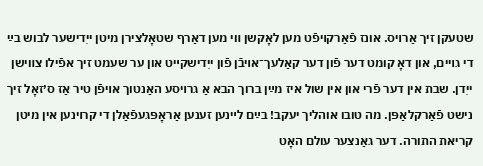שטעקן זיך אַרױס. אונז פֿאַרקױפֿט מען לאָקשן װי מען דאַרף שטאָלצירן מיטן ייִדישער לבוש בײַ די גױים, און דאָ קומט דער פֿון דער קאַלעך־אױבֿן פֿון ייִדישקײט און ער שעמט זיך אפֿילו צװישן ייִדן. שבת אין דער פֿרי און אין שול איז מײַן ברוך הבא אַ גרױסע האַנטוך אױפֿן טיר אַז ס׳זאָל זיך נישט פֿאַרקלאַפּן. מה טובו אוהליך יעקב! בײַם לײנען זענען אַראָפּגעפֿאַלן די קרױנען אין מיטן קריאת התורה. דער גאַנצער עולם האָט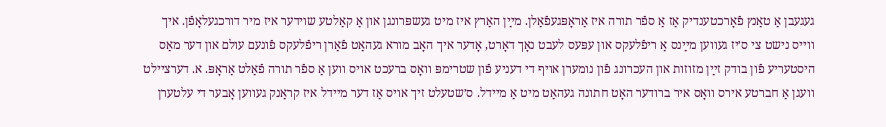געגעבן אַ טאַנץ פֿאָרכטענדיק אַז אַ ספֿר תורה איז אַראָפּגעפֿאַלן. מײַן האַרץ איז מיט געשפּרונגן און אַ קאַלטע שױדער איז מיר דורכגעלאָפֿן. איך װײס נישט צי ס׳יז געװען מײַנס אַ ריפֿלעקס און עפּעס לעבט נאָך דאָרט, אָדער איך האָב מורא געהאַט פֿאַרן ריפֿלעקס פֿונעם עולם און דער מאַס היסטעריע פֿון בודק זײַן מזוזות און העכרונג פֿון נומערן אױף די דעניע פֿון שטרימפּ װאָס ברעכט אױס װען אַ ספֿר תורה פֿאַלט אַראָפּ. א. דערצײלט װעגן אַ חברטע אירס װאָס איר ברודער האָט חתונה געהאַט מיט אַ מײדל. ס׳שטעלט זיך אױס אַז דער מײדל איז קראַנק געװען אָבער די עלטערן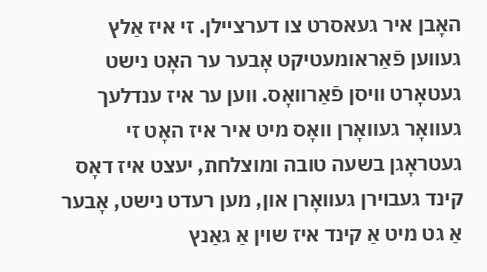האָבן איר געאסרט צו דערצײלן. זי איז אַלץ געװען פֿאַראומעטיקט אָבער ער האָט נישט געטאָרט װיסן פֿאַרװאָס. װען ער איז ענדלעך געװאָר געװאָרן װאָס מיט איר איז האָט זי געטראָגן בשעה טובה ומוצלחת, יעצט איז דאָס קינד געבױרן געװאָרן און, מען רעדט נישט, אָבער אַ גט מיט אַ קינד איז שױן אַ גאַנץ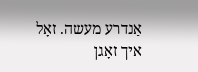אַנדרע מעשה. זאָל איך זאָגן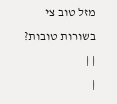מזל טוב צי בשורות טובות?
| |
|